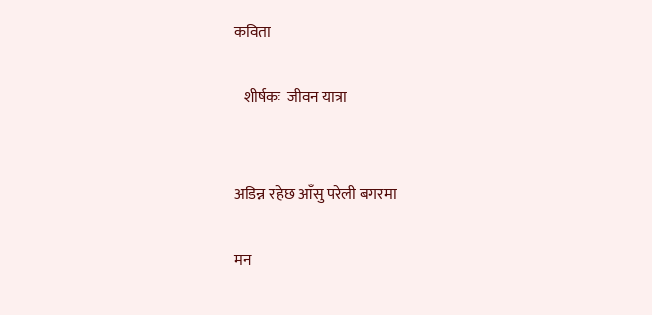कविता

   शीर्षकः  जीवन यात्रा


अडिन्न रहेछ आँसु परेली बगरमा

मन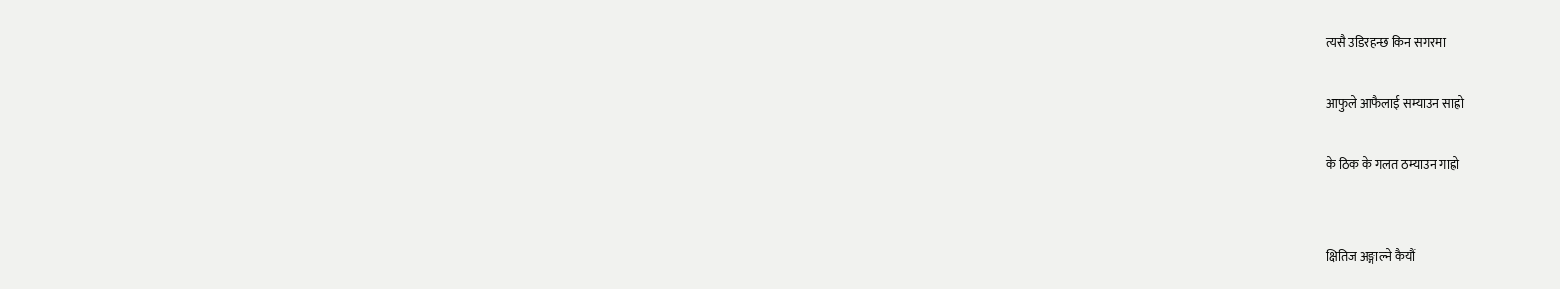त्यसै उडिरहन्छ किन सगरमा

आफुले आफैलाई सम्याउन साह्रो

के ठिक के गलत ठम्याउन गाह्रो


क्षितिज अङ्गाल्ने कैयौं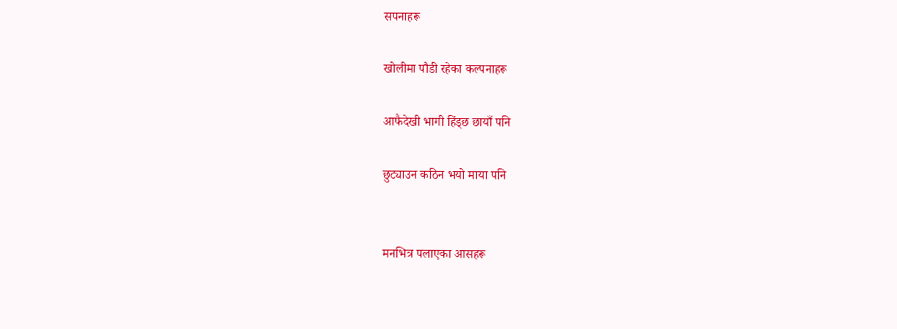सपनाहरू

खोलीमा पौडी रहेका कल्पनाहरू

आफैदेखी भागी हिंड्छ छायाँ पनि

छुट्याउन कठिन भयो माया पनि


मनभित्र पलाएका आसहरू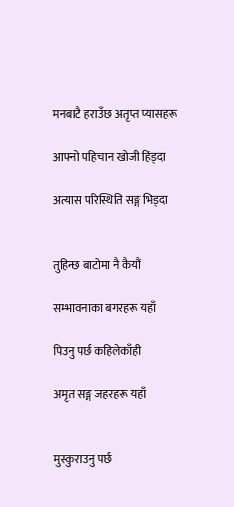मनबाटै हराउँछ अतृप्त प्यासहरू

आफ्नो पहिचान खोजी हिंड्दा

अत्यास परिस्थिति सङ्ग भिड्दा


तुहिन्छ बाटोमा नै कैयौं

सम्भावनाका बगरहरू यहाँ

पिउनु पर्छ कहिलेकाँही

अमृत सङ्ग जहरहरू यहाँ


मुस्कुराउनु पर्छ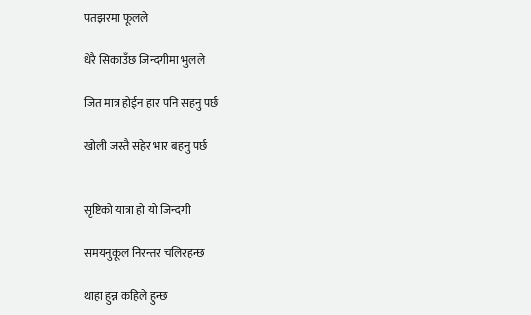पतझरमा फूलले

धेरै सिकाउँछ जिन्दगीमा भुलले

जित मात्र होईन हार पनि सहनु पर्छ

खोली जस्तै सहेर भार बहनु पर्छ


सृष्टिको यात्रा हो यो जिन्दगी

समयनुकूल निरन्तर चलिरहन्छ

थाहा हुन्न कहिले हुन्छ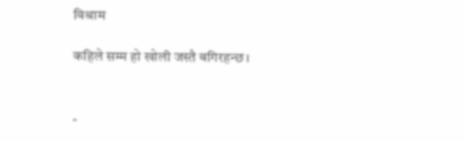विश्राम

कहिले सम्म हो खोली जस्तै बगिरहन्छ।


-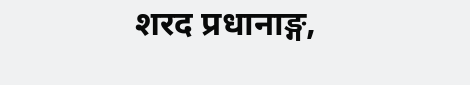शरद प्रधानाङ्ग,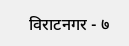विराटनगर - ७